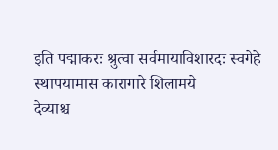इति पद्माकरः श्रुत्वा सर्वमायाविशारदः स्वगेहे स्थापयामास कारागारे शिलामये
देव्याश्च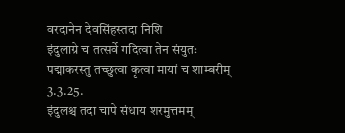वरदानेन देवसिंहस्तदा निशि
इंदुलाग्रे च तत्सर्वे गदित्वा तेन संयुतः
पद्माकरस्तु तच्छुत्वा कृत्वा मायां च शाम्बरीम् 3.3.25.
इंदुलश्च तदा चापे संधाय शरमुत्तमम्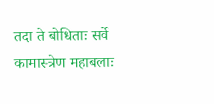तदा ते बोधिताः सर्वे कामास्त्रेण महाबलाः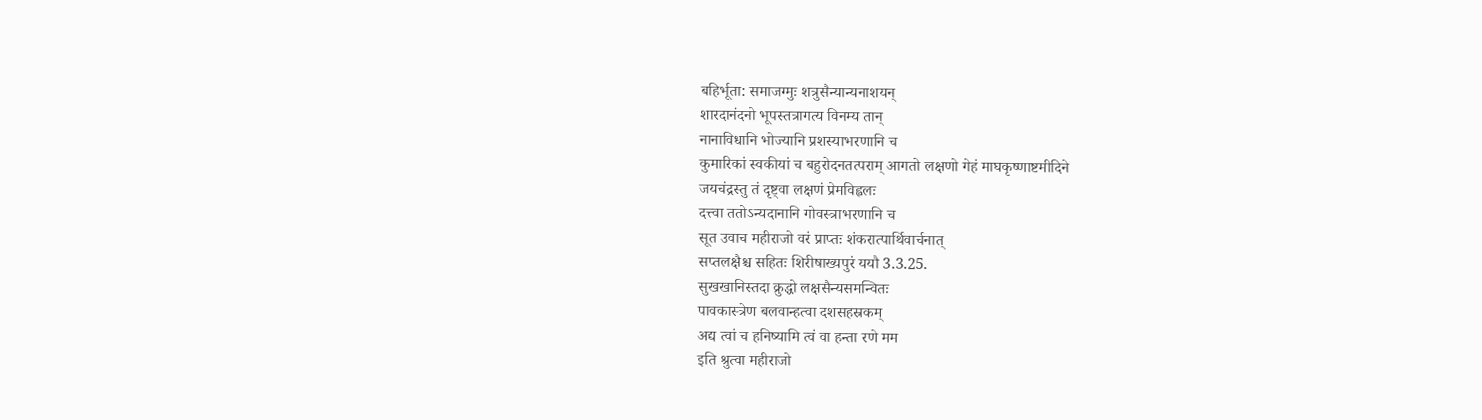बहिर्भूता: समाजग्मुः शत्रुसैन्यान्यनाशयन्
शारदानंदनो भूपस्तत्रागत्य विनम्य तान्
नानाविधानि भोज्यानि प्रशस्याभरणानि च
कुमारिकां स्वकीयां च बहुरोदनतत्पराम् आगतो लक्षणो गेहं माघकृष्णाष्टमीदिने
जयचंद्रस्तु तं दृष्ट्वा लक्षणं प्रेमविह्वलः
दत्त्वा ततोऽन्यदानानि गोवस्त्राभरणानि च
सूत उवाच महीराजो वरं प्राप्तः शंकरात्पार्थिवार्चनात्
सप्तलक्षैश्च सहितः शिरीषाख्यपुरं ययौ 3.3.25.
सुखखानिस्तदा क्रुद्धो लक्षसैन्यसमन्वितः
पावकास्त्रेण बलवान्हत्वा दशसहस्रकम्
अद्य त्वां च हनिष्यामि त्वं वा हन्ता रणे मम
इति श्रुत्वा महीराजो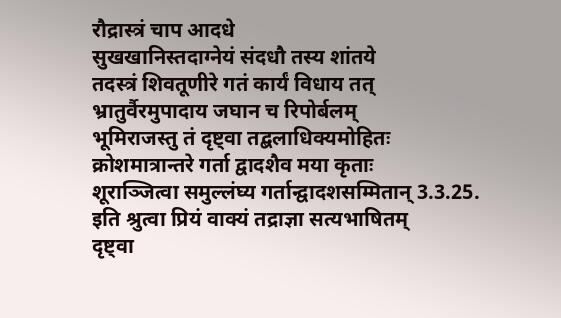रौद्रास्त्रं चाप आदधे
सुखखानिस्तदाग्नेयं संदधौ तस्य शांतये
तदस्त्रं शिवतूणीरे गतं कार्यं विधाय तत्
भ्रातुर्वैरमुपादाय जघान च रिपोर्बलम्
भूमिराजस्तु तं दृष्ट्वा तद्बलाधिक्यमोहितः
क्रोशमात्रान्तरे गर्ता द्वादशैव मया कृताः
शूराञ्जित्वा समुल्लंघ्य गर्तान्द्वादशसम्मितान् 3.3.25.
इति श्रुत्वा प्रियं वाक्यं तद्राज्ञा सत्यभाषितम्
दृष्ट्वा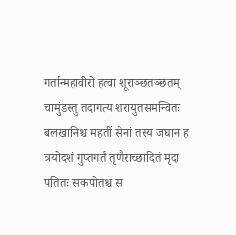गर्तान्महावीरो हत्वा शूराञ्छतञ्छतम्
चामुंडस्तु तदागत्य शरायुतसमन्वितः
बलखानिश्च महतीं सेनां तस्य जघान ह
त्रयोदशं गुप्तगर्तं तृणैराच्छादितं मृदा
पतितः सकपोतश्च स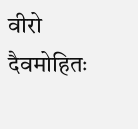वीरो दैवमोहितः